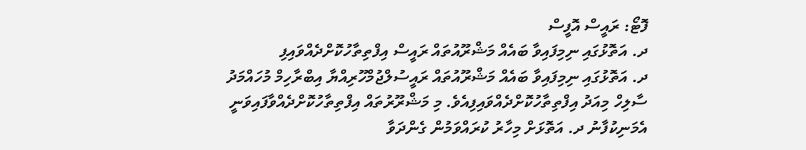ފޮޓޯ: ރައީސް އޮފީސް
ދ. އަތޮޅުގައި ނިމިފައިވާ ބައެއް މަޝްރޫއުތައް ރައީސް އިފްތިތާހުކޮށްދެއްވައިފި
ދ. އަތޮޅުގައި ނިމިފައިވާ ބައެއް މަޝްރޫއުތައް ރައީސުލްޖުމްހޫރިއްޔާ އިބްރާހިމް މުހައްމަދު ސާލިހް މިއަދު އިފްތިތާހުކޮށްދެއްވައިފިއެވެ. މި މަޝްރޫރުތައް އިފްތިތާހުކޮށްދެއްވާފައިވަނީ އެމަނިކުފާނު ދ. އަތޮޅަށް މިހާރު ކުރައްވަމުން ގެންދަވާ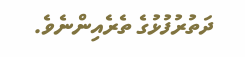ދަތުރުފުޅުގެ ތެރެއިންނެވެ.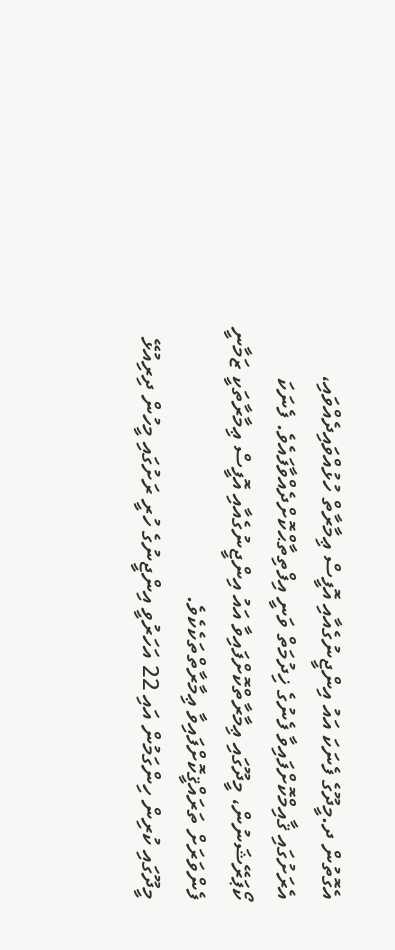އެގޮތުން ދ.މީދޫގެ ފެނަކަ އައު އިންޖީނުގެއާއި އޮފީސް ޢިމާރާތް ހުޅުއްވައިދެއްވައި، އެރަށުގައި ޤާއިމްކޮށްފައިވާ ފެނުގެ ޚިދުމަތް ވަނީ އިފްތިތާޙްކޮށްދެއްވާފައެވެ. ފެނަކަ ކޯޕަރޭޝަނުން، މީދޫގައި ޢިމާރާތްކޮށްފައިވާ އައު އިންޖީނުގެއާއި އޮފީސް ޢިމާރާތަކީ ޒަމާނީ ފެންވަރަށް ތަރައްޤީކޮށްފައިވާ ޢިމާރާތްތަކެކެވެ.
މީދޫގައި ކުރިން ހިންގަމުން އައި 22 އަހަރުވީ އިންޖީނުގެ ހުރީ ރަށުގައި މީހުން ދިރިއުޅޭ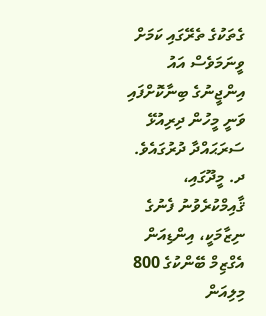ގެތަކުގެ ތެރޭގައި ކަމަށް ވީނަމަވެސް އައު އިންޖީނުގެ ބިނާކޮށްފައި ވަނީ މީހުން ދިރިއުޅޭ ސަރަޙައްދާ ދުރުގައެވެ. ދ. މީދޫގައި، ޤާއިމްކުރެވުނު ފެނުގެ ނިޒާމަކީ، އިންޑިއަން އެގްޒިމް ބޭންކުގެ 800 މިލިއަން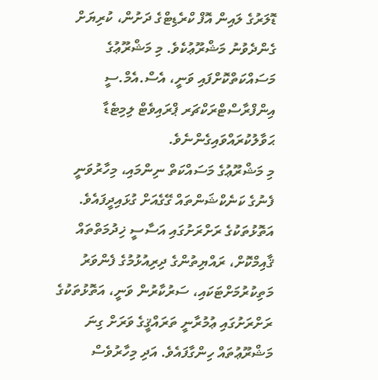ޑޮލަރުގެ ލައިން އޮފް ކްރެޑިޓްގެ ދަށުން، ކުރިޔަށް ގެންދެވުނު މަޝްރޫޢުކެވެ. މި މަޝްރޫޢުގެ މަސައްކަތްކޮށްފައި ވަނީ، އެސް.އެމް.ސީ އިންފްރާސްޓްރަކްޗަރ ޕްރައިވެޓް ލިމިޓެޑާ ޙަވާލުކުރައްވައިގެންނެވެ.
މި މަޝްރޫޢުގެ މަސައްކަތް ނިންމައި، މިހާރުވަނީ ފެނުގެ ކަނެކްޝަންތައް ގޭގެއަށް ގުޅައިދީފައެވެ. އަތޮޅުތަކުގެ ރަށްރަށުގައި އަސާސީ ޚިދުމަތްތައް ޤާއިމްކޮށް، ރައްޔިތުންގެ ދިރިއުޅުމުގެ ފެންވަރު މަތިކުރުމަށްޓަކައި، ސަރުކާރުން ވަނީ، އަތޮޅުތަކުގެ ރަށްރަށުގައި ޢުމުރާނީ ތަރައްޤީގެ ވަރަށް ގިނަ މަޝްރޫޢުތައް ހިންގާފައެވެ. އަދި މިހާރުވެސް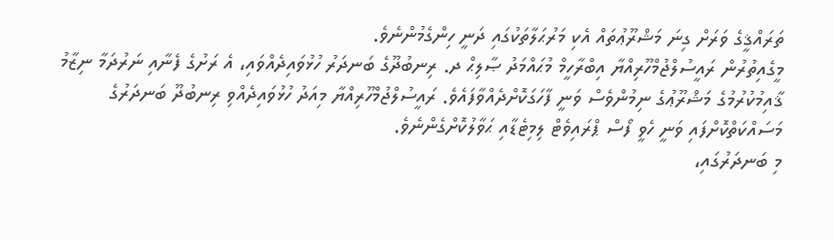ތަރައްޤީގެ ވަރަށް ގިނަ މަޝްރޫޢުތައް އެކި މަރުޙަލާތަކުގައި ދަނީ ހިންގެމުންނެވެ.
މީގެއިތުރުން ރައީސުލްޖުމްހޫރިއްޔާ އިބްރާހީމް މުޙައްމަދު ޞާލިޙް ދ. ރިނބުދޫގެ ބަނދަރު ހުޅުވައިދެއްވައި، އެ ރަށުގެ ފެނާއި ނަރުދަމާ ނިޒާމު ޤާއިމުކުރުމުގެ މަޝްރޫޢުގެ ނިމުންވެސް ވަނީ ފާހަގަކޮށްދެއްވާފައެވެ. ރައީސުލްޖުމްހޫރިއްޔާ މިއަދު ހުޅުވައިދެއްވި ރިނބުދޫ ބަނދަރުގެ މަސައްކަތްކޮށްފައި ވަނީ ހެވީ ފޯސް ޕްރައިވެޓް ލިމިޓެޑާއި ޙަވާލުކޮށްގެންނެވެ.
މި ބަނދަރުގައި،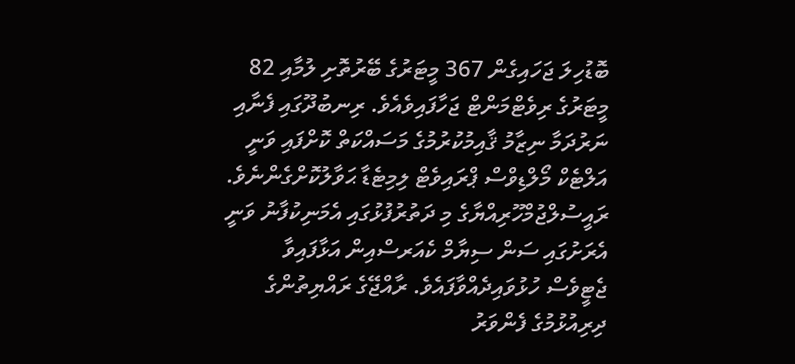ބޮޑުހިލަ ޖަހައިގެން 367 މީޓަރުގެ ބޭރުތޮށި ލުމާއި 82 މީޓަރުގެ ރިވެޓްމަންޓް ޖަހާފައިވެއެވެ. ރިނބުދޫގައި ފެނާއި ނަރުދަމާ ނިޒާމު ޤާއިމުކުރުމުގެ މަސައްކަތް ކޮށްފައި ވަނީ އަލްޓެކް މޯލްޑިވްސް ޕްރައިވެޓް ލިމިޓެޑާ ޙަވާލުކޮށްގެންނެވެ.
ރައީސުލްޖުމްހޫރިއްޔާގެ މި ދަތުރުފުޅުގައި އެމަނިކުފާނު ވަނީ އެރަށުގައި ސަން ސިޔާމް ކެއަރސްއިން އަޅާފައިވާ ޖެޓީވެސް ހުޅުވައިދެއްވާފައެވެ. ރާއްޖޭގެ ރައްޔިތުންގެ ދިރިއުޅުމުގެ ފެންވަރު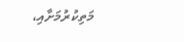މަތިކުރުމަށާއި،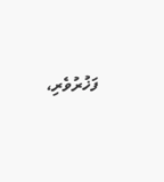ފަޚުރުވެރި،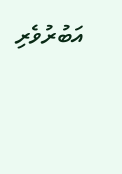އަބުރުވެރި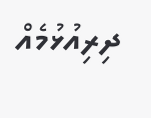ދިރިއުޅުމެއް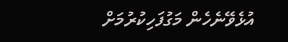އުޅެވޭނެހެން މަގުފަހިކުރުމަށް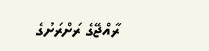ރާއްޖޭގެ ރަށްރަށުގެ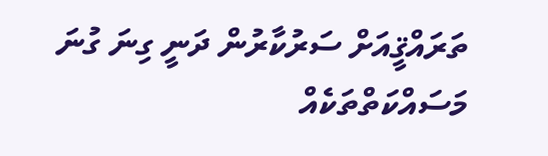ތަރައްޤީއަށް ސަރުކާރުން ދަނީ ގިނަ ގުނަ މަސައްކަތްތަކެއް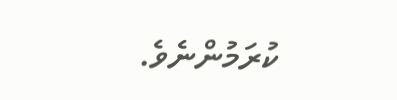ކުރަމުންނެވެ.